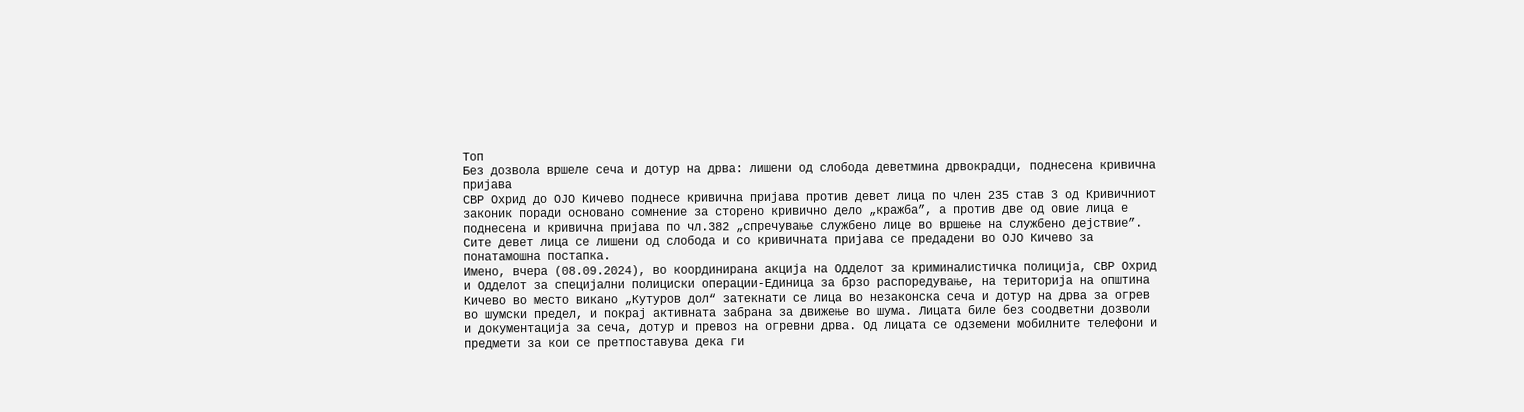Топ
Без дозвола вршеле сеча и дотур на дрва: лишени од слобода деветмина дрвокрадци, поднесена кривична пријава
СВР Охрид до ОЈО Кичево поднесе кривична пријава против девет лица по член 235 став 3 од Кривичниот законик поради основано сомнение за сторено кривично дело „кражба”, а против две од овие лица е поднесена и кривична пријава по чл.382 „спречување службено лице во вршење на службено дејствие”.
Сите девет лица се лишени од слобода и со кривичната пријава се предадени во ОЈО Кичево за понатамошна постапка.
Имено, вчера (08.09.2024), во координирана акција на Одделот за криминалистичка полиција, СВР Охрид и Одделот за специјални полициски операции-Единица за брзо распоредување, на територија на општина Кичево во место викано „Кутуров дол“ затекнати се лица во незаконска сеча и дотур на дрва за огрев во шумски предел, и покрај активната забрана за движење во шума. Лицата биле без соодветни дозволи и документација за сеча, дотур и превоз на огревни дрва. Од лицата се одземени мобилните телефони и предмети за кои се претпоставува дека ги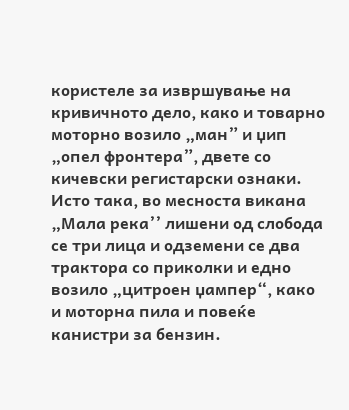користеле за извршување на кривичното дело, како и товарно моторно возило „ман” и џип „опел фронтера”, двете со кичевски регистарски ознаки.
Исто така, во месноста викана „Мала река’’ лишени од слобода се три лица и одземени се два трактора со приколки и едно возило „цитроен џампер“, како и моторна пила и повеќе канистри за бензин.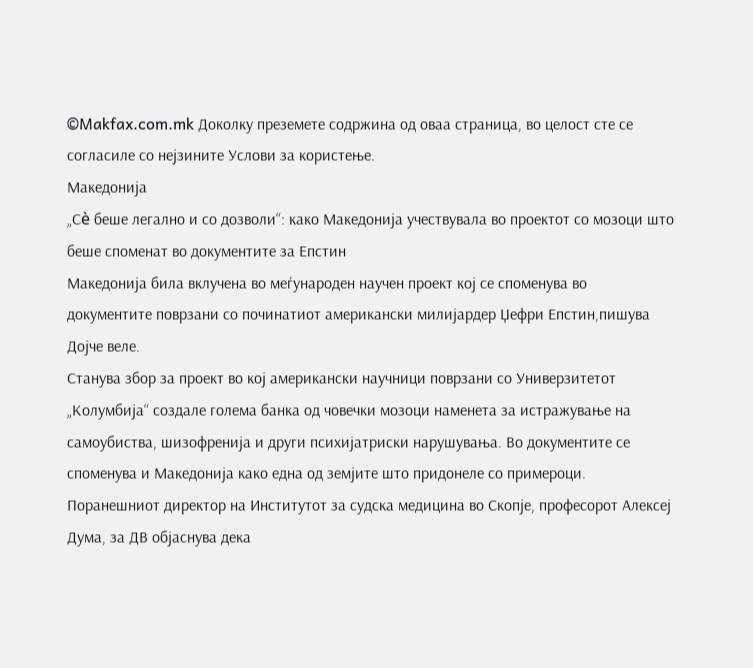©Makfax.com.mk Доколку преземете содржина од оваа страница, во целост сте се согласиле со нејзините Услови за користење.
Македонија
„Сè беше легално и со дозволи“: како Македонија учествувала во проектот со мозоци што беше споменат во документите за Епстин
Македонија била вклучена во меѓународен научен проект кој се споменува во документите поврзани со починатиот американски милијардер Џефри Епстин,пишува Дојче веле.
Станува збор за проект во кој американски научници поврзани со Универзитетот „Колумбија“ создале голема банка од човечки мозоци наменета за истражување на самоубиства, шизофренија и други психијатриски нарушувања. Во документите се споменува и Македонија како една од земјите што придонеле со примероци.
Поранешниот директор на Институтот за судска медицина во Скопје, професорот Алексеј Дума, за ДВ објаснува дека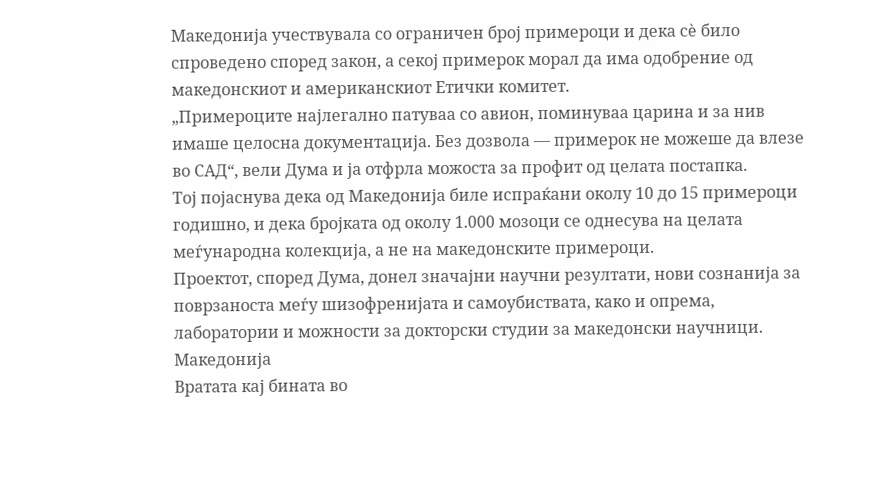Македонија учествувала со ограничен број примероци и дека сè било спроведено според закон, а секој примерок морал да има одобрение од македонскиот и американскиот Етички комитет.
„Примероците најлегално патуваа со авион, поминуваа царина и за нив имаше целосна документација. Без дозвола — примерок не можеше да влезе во САД“, вели Дума и ја отфрла можоста за профит од целата постапка.
Тој појаснува дека од Македонија биле испраќани околу 10 до 15 примероци годишно, и дека бројката од околу 1.000 мозоци се однесува на целата меѓународна колекција, а не на македонските примероци.
Проектот, според Дума, донел значајни научни резултати, нови сознанија за поврзаноста меѓу шизофренијата и самоубиствата, како и опрема, лаборатории и можности за докторски студии за македонски научници.
Македонија
Вратата кај бината во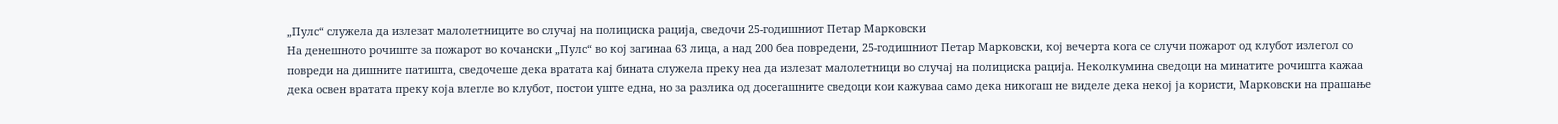„Пулс“ служела да излезат малолетниците во случај на полициска рација, сведочи 25-годишниот Петар Марковски
На денешното рочиште за пожарот во кочански „Пулс“ во кој загинаа 63 лица, а над 200 беа повредени, 25-годишниот Петар Марковски, кој вечерта кога се случи пожарот од клубот излегол со повреди на дишните патишта, сведочеше дека вратата кај бината служела преку неа да излезат малолетници во случај на полициска рација. Неколкумина сведоци на минатите рочишта кажаа дека освен вратата преку која влегле во клубот, постои уште една, но за разлика од досегашните сведоци кои кажуваа само дека никогаш не виделе дека некој ја користи, Марковски на прашање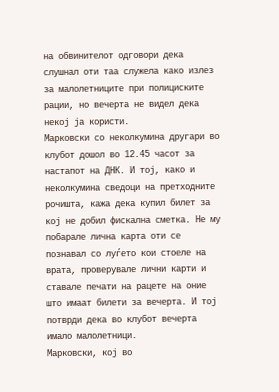на обвинителот одговори дека слушнал оти таа служела како излез за малолетниците при полициските рации, но вечерта не видел дека некој ја користи.
Марковски со неколкумина другари во клубот дошол во 12.45 часот за настапот на ДНК. И тој, како и неколкумина сведоци на претходните рочишта, кажа дека купил билет за кој не добил фискална сметка. Не му побарале лична карта оти се познавал со луѓето кои стоеле на врата, проверувале лични карти и ставале печати на рацете на оние што имаат билети за вечерта. И тој потврди дека во клубот вечерта имало малолетници.
Марковски, кој во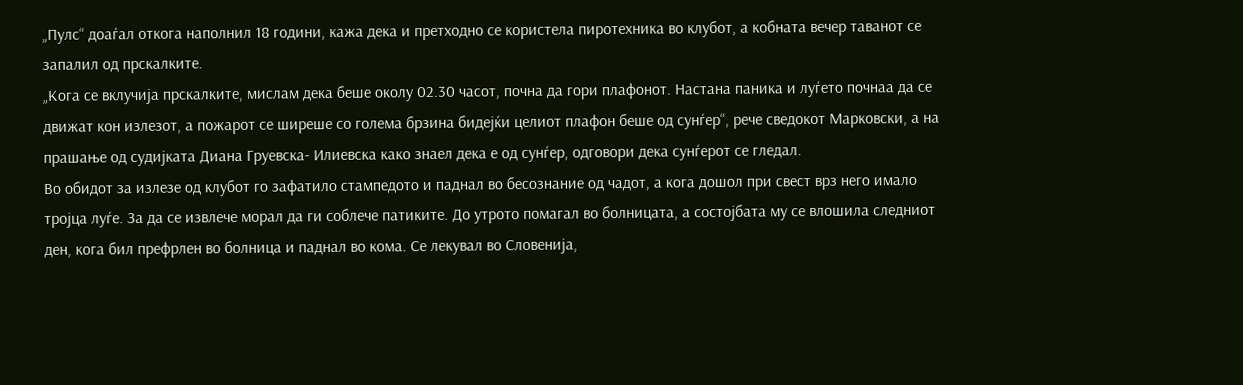„Пулс“ доаѓал откога наполнил 18 години, кажа дека и претходно се користела пиротехника во клубот, а кобната вечер таванот се запалил од прскалките.
„Кога се вклучија прскалките, мислам дека беше околу 02.30 часот, почна да гори плафонот. Настана паника и луѓето почнаа да се движат кон излезот, а пожарот се ширеше со голема брзина бидејќи целиот плафон беше од сунѓер“, рече сведокот Марковски, а на прашање од судијката Диана Груевска- Илиевска како знаел дека е од сунѓер, одговори дека сунѓерот се гледал.
Во обидот за излезе од клубот го зафатило стампедото и паднал во бесознание од чадот, а кога дошол при свест врз него имало тројца луѓе. За да се извлече морал да ги соблече патиките. До утрото помагал во болницата, а состојбата му се влошила следниот ден, кога бил префрлен во болница и паднал во кома. Се лекувал во Словенија,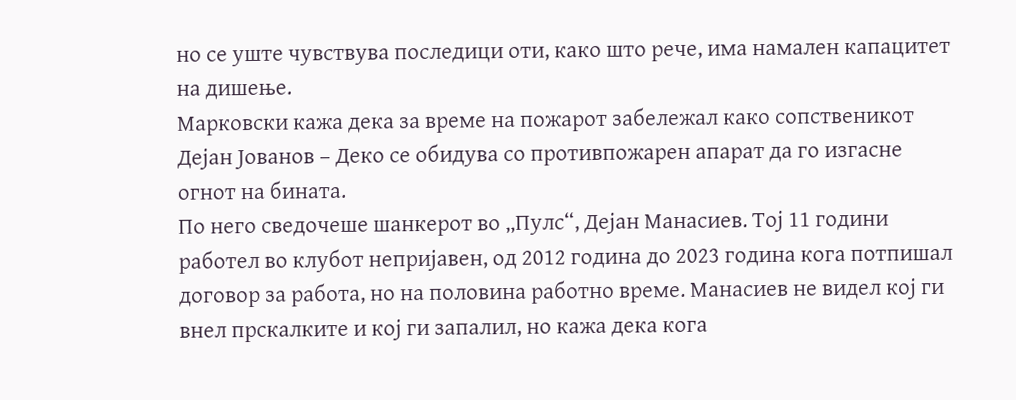но се уште чувствува последици оти, како што рече, има намален капацитет на дишење.
Марковски кажа дека за време на пожарот забележал како сопственикот Дејан Јованов – Деко се обидува со противпожарен апарат да го изгасне огнот на бината.
По него сведочеше шанкерот во „Пулс“, Дејан Манасиев. Тој 11 години работел во клубот непријавен, од 2012 година до 2023 година кога потпишал договор за работа, но на половина работно време. Манасиев не видел кој ги внел прскалките и кој ги запалил, но кажа дека кога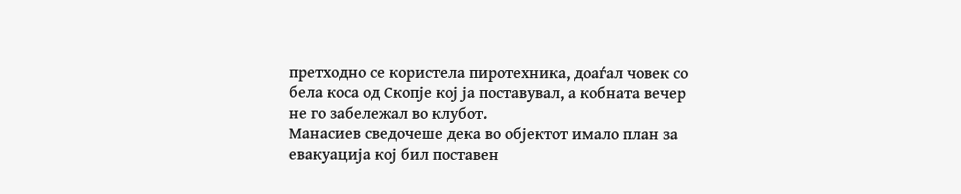претходно се користела пиротехника, доаѓал човек со бела коса од Скопје кој ја поставувал, а кобната вечер не го забележал во клубот.
Манасиев сведочеше дека во објектот имало план за евакуација кој бил поставен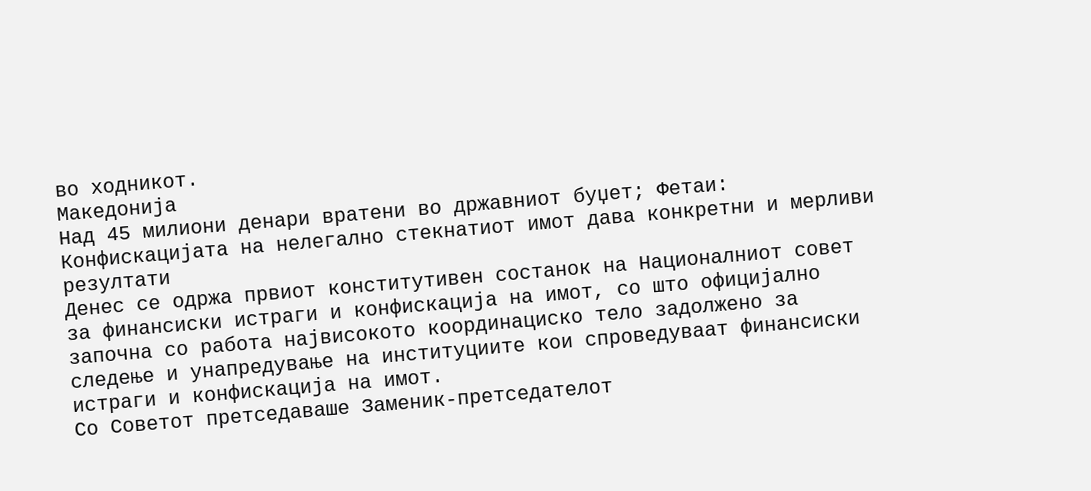во ходникот.
Македонија
Над 45 милиони денари вратени во државниот буџет; Фетаи: Конфискацијата на нелегално стекнатиот имот дава конкретни и мерливи резултати
Денес се одржа првиот конститутивен состанок на Националниот совет за финансиски истраги и конфискација на имот, со што официјално започна со работа највисокото координациско тело задолжено за следење и унапредување на институциите кои спроведуваат финансиски истраги и конфискација на имот.
Со Советот претседаваше Заменик-претседателот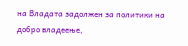на Владата задолжен за политики на добро владеење,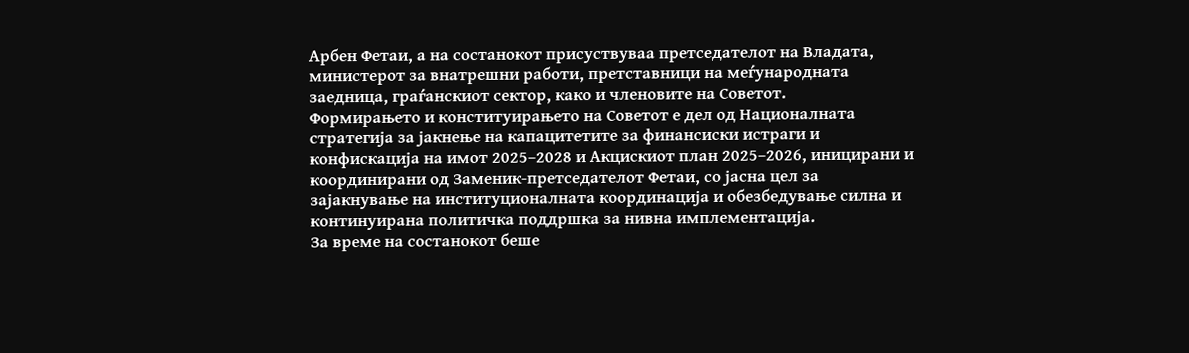Арбен Фетаи, а на состанокот присуствуваа претседателот на Владата, министерот за внатрешни работи, претставници на меѓународната заедница, граѓанскиот сектор, како и членовите на Советот.
Формирањето и конституирањето на Советот е дел од Националната стратегија за јакнење на капацитетите за финансиски истраги и конфискација на имот 2025–2028 и Акцискиот план 2025–2026, иницирани и координирани од Заменик-претседателот Фетаи, со јасна цел за зајакнување на институционалната координација и обезбедување силна и континуирана политичка поддршка за нивна имплементација.
За време на состанокот беше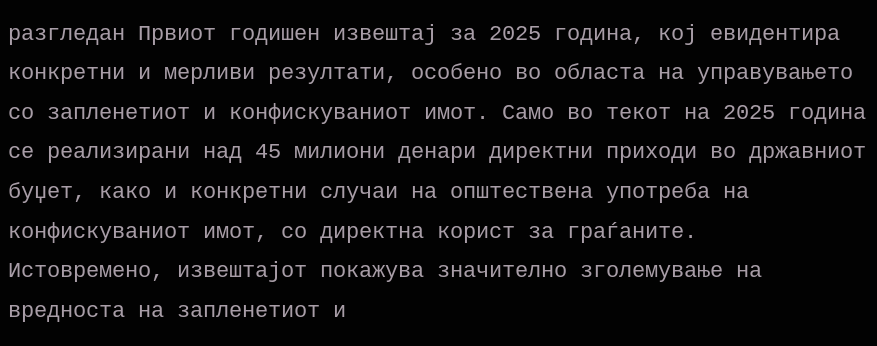разгледан Првиот годишен извештај за 2025 година, кој евидентира конкретни и мерливи резултати, особено во областа на управувањето со запленетиот и конфискуваниот имот. Само во текот на 2025 година се реализирани над 45 милиони денари директни приходи во државниот буџет, како и конкретни случаи на општествена употреба на конфискуваниот имот, со директна корист за граѓаните.
Истовремено, извештајот покажува значително зголемување на вредноста на запленетиот и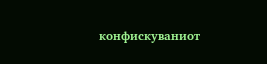конфискуваниот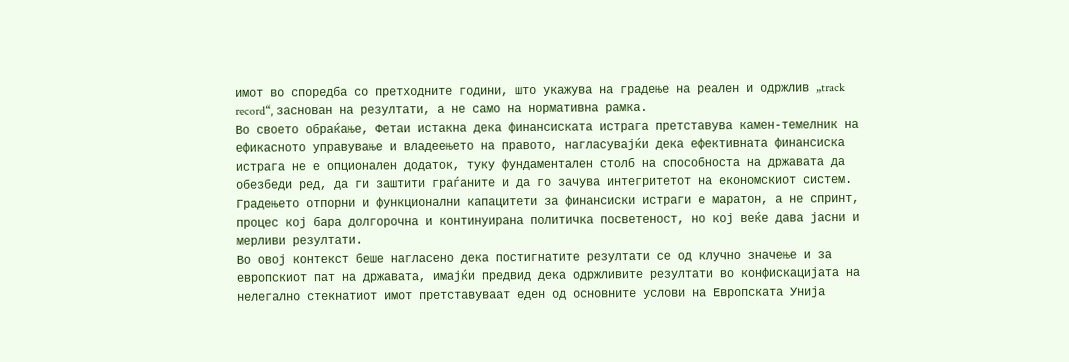имот во споредба со претходните години, што укажува на градење на реален и одржлив „track record“, заснован на резултати, а не само на нормативна рамка.
Во своето обраќање, Фетаи истакна дека финансиската истрага претставува камен-темелник на ефикасното управување и владеењето на правото, нагласувајќи дека ефективната финансиска истрага не е опционален додаток, туку фундаментален столб на способноста на државата да обезбеди ред, да ги заштити граѓаните и да го зачува интегритетот на економскиот систем.
Градењето отпорни и функционални капацитети за финансиски истраги е маратон, а не спринт, процес кој бара долгорочна и континуирана политичка посветеност, но кој веќе дава јасни и мерливи резултати.
Во овој контекст беше нагласено дека постигнатите резултати се од клучно значење и за европскиот пат на државата, имајќи предвид дека одржливите резултати во конфискацијата на нелегално стекнатиот имот претставуваат еден од основните услови на Европската Унија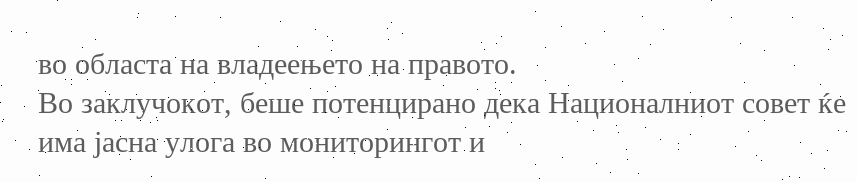во областа на владеењето на правото.
Во заклучокот, беше потенцирано дека Националниот совет ќе има јасна улога во мониторингот и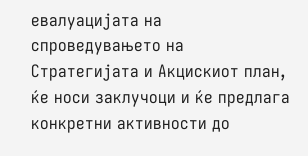евалуацијата на спроведувањето на Стратегијата и Акцискиот план, ќе носи заклучоци и ќе предлага конкретни активности до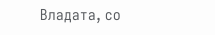Владата, со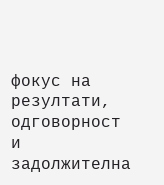фокус на резултати, одговорност и задолжителна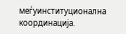меѓуинституционална координација.